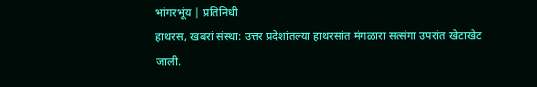भांगरभूंय | प्रतिनिधी
हाथरस, खबरां संस्था: उत्तर प्रदेशांतल्या हाथरसांत मंगळारा सत्संगा उपरांत खेटाखेट जाली.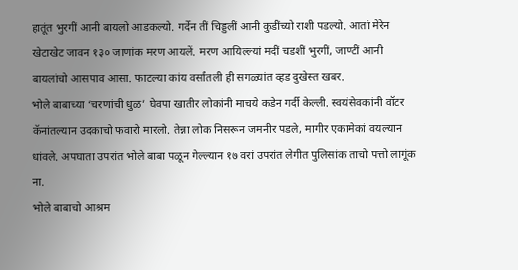हातूंत भुरगीं आनी बायलो आडकल्यो. गर्देन तीं चिड्डलीं आनी कुडींच्यो राशी पडल्यो. आतां मेरेन खेटाखेट जावन १३० जाणांक मरण आयलें. मरण आयिल्ल्यां मदीं चडशीं भुरगीं, जाण्टीं आनी बायलांचो आसपाव आसा. फाटल्या कांय वर्सांतली ही सगळ्यांत व्हड दुखेस्त खबर.
भोले बाबाच्या ‘चरणांची धुळ’ घेवपा खातीर लोकांनी माचये कडेन गर्दी केल्ली. स्वयंसेवकांनी वॉटर कॅनांतल्यान उदकाचो फवारो मारलो. तेन्ना लोक निसरून जमनीर पडले, मागीर एकामेकां वयल्यान धांवले. अपघाता उपरांत भोले बाबा पळून गेल्ल्यान १७ वरां उपरांत लेगीत पुलिसांक ताचो पत्तो लागूंक ना.
भोले बाबाचो आश्रम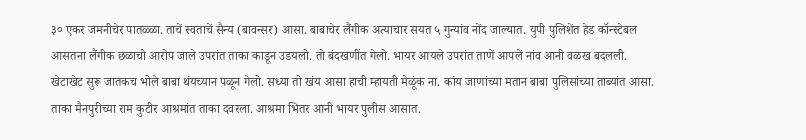३० एकर जमनीचेर पातळ्ळा. ताचें स्वताचें सैन्य (बावन्सर) आसा. बाबाचेर लैंगीक अत्याचार सयत ५ गुन्यांव नोंद जाल्यात. युपी पुलिशेंत हेड कॉन्स्टेबल आसतना लैंगीक छळाचो आरोप जाले उपरांत ताका काडून उडयलो. तो बंदखणींत गेलो. भायर आयले उपरांत ताणें आपलें नांव आनी वळख बदलली.
खेटाखेट सुरू जातकच भोले बाबा थंयच्यान पळून गेलो. सध्या तो खंय आसा हाची म्हायती मेळूंक ना. कांय जाणांच्या मतान बाबा पुलिसांच्या ताब्यांत आसा. ताका मैनपुरीच्या राम कुटीर आश्रमांत ताका दवरला. आश्रमा भितर आनी भायर पुलीस आसात.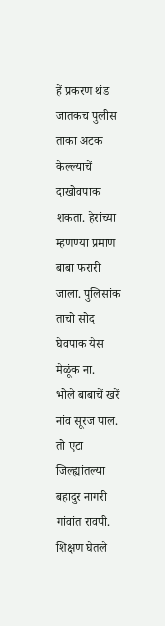हें प्रकरण थंड जातकच पुलीस ताका अटक केल्ल्याचें दाखोवपाक शकता. हेरांच्या म्हणण्या प्रमाण बाबा फरारी जाला. पुलिसांक ताचो सोद घेवपाक येस मेळूंक ना.
भोले बाबाचें खरें नांव सूरज पाल. तो एटा जिल्ह्यांतल्या बहादुर नागरी गांवांत रावपी. शिक्षण घेतले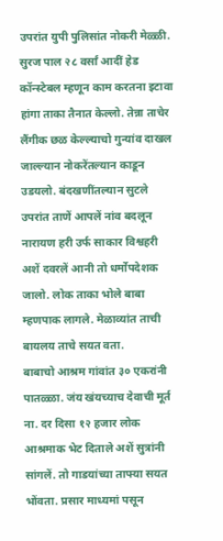उपरांत युपी पुलिसांत नोकरी मेळ्ळी. सुरज पाल २८ वर्सां आदीं हेड कॉन्स्टेबल म्हणून काम करतना इटावा हांगा ताका तैनात केल्लो. तेन्ना ताचेर लैंगीक छळ केल्ल्याचो गुन्यांव दाखल जाल्ल्यान नोकरेंतल्यान काडून उडयलो. बंदखणींतल्यान सुटले उपरांत ताणें आपलें नांव बदलून नारायण हरी उर्फ साकार विश्वहरी अशें दवरलें आनी तो धर्मोपदेशक जालो. लोक ताका भोले बाबा म्हणपाक लागले. मेळाव्यांत ताची बायलय ताचे सयत वता.
बाबाचो आश्रम गांवांत ३० एकरांनी पातळ्ळा. जंय खंयच्याच देवाची मूर्त ना. दर दिसा १२ हजार लोक आश्रमाक भेट दिताले अशें सुत्रांनी सांगलें. तो गाडयांच्या ताफ्या सयत भोंवता. प्रसार माध्यमां पसून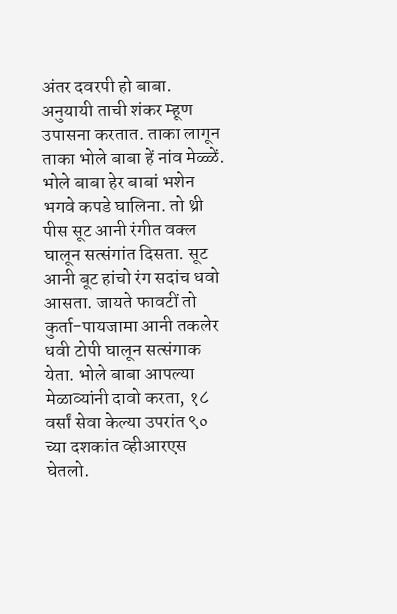अंतर दवरपी हो बाबा. अनुयायी ताची शंकर म्हूण उपासना करतात. ताका लागून ताका भोले बाबा हें नांव मेळ्ळें.
भोले बाबा हेर बाबां भशेन भगवे कपडे घालिना. तो थ्री पीस सूट आनी रंगीत वक्ल घालून सत्संगांत दिसता. सूट आनी बूट हांचो रंग सदांच धवो आसता. जायते फावटीं तो कुर्ता-पायजामा आनी तकलेर धवी टोपी घालून सत्संगाक येता. भोले बाबा आपल्या मेळाव्यांनी दावो करता, १८ वर्सां सेवा केल्या उपरांत ९० च्या दशकांत व्हीआरएस घेतलो.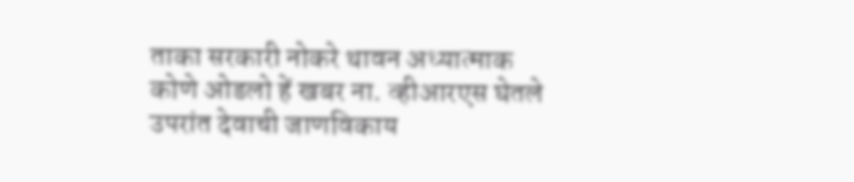ताका सरकारी नोकरे थावन अध्यात्माक कोणे ओडलो हें खबर ना. व्हीआरएस घेतले उपरांत देवाची जाणविकाय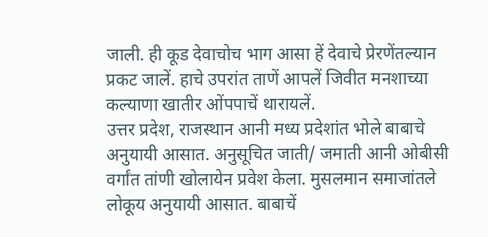जाली. ही कूड देवाचोच भाग आसा हें देवाचे प्रेरणेंतल्यान प्रकट जालें. हाचे उपरांत ताणें आपलें जिवीत मनशाच्या कल्याणा खातीर ओंपपाचें थारायलें.
उत्तर प्रदेश, राजस्थान आनी मध्य प्रदेशांत भोले बाबाचे अनुयायी आसात. अनुसूचित जाती/ जमाती आनी ओबीसी वर्गांत तांणी खोलायेन प्रवेश केला. मुसलमान समाजांतले लोकूय अनुयायी आसात. बाबाचें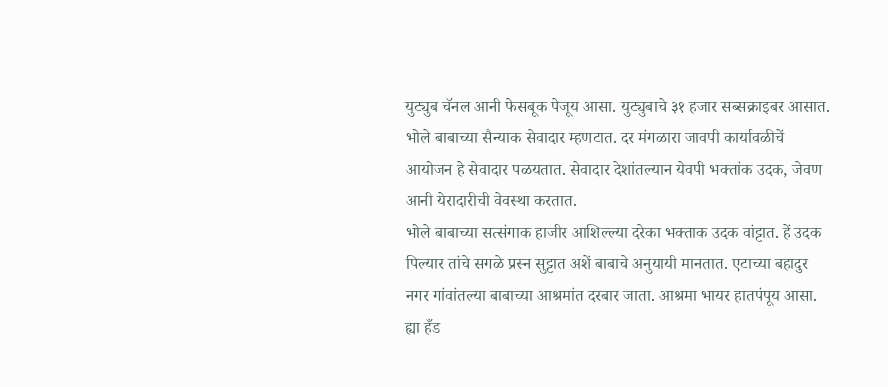युट्युब चॅनल आनी फेसबूक पेजूय आसा. युट्युबाचे ३१ हजार सब्सक्राइबर आसात. भोले बाबाच्या सैन्याक सेवादार म्हणटात. दर मंगळारा जावपी कार्यावळीचें आयोजन हे सेवादार पळयतात. सेवादार देशांतल्यान येवपी भक्तांक उदक, जेवण आनी येरादारीची वेवस्था करतात.
भोले बाबाच्या सत्संगाक हाजीर आशिल्ल्या दरेका भक्ताक उदक वांट्टात. हें उदक पिल्यार तांचे सगळे प्रस्न सुट्टात अशें बाबाचे अनुयायी मानतात. एटाच्या बहादुर नगर गांवांतल्या बाबाच्या आश्रमांत दरबार जाता. आश्रमा भायर हातपंपूय आसा. ह्या हँड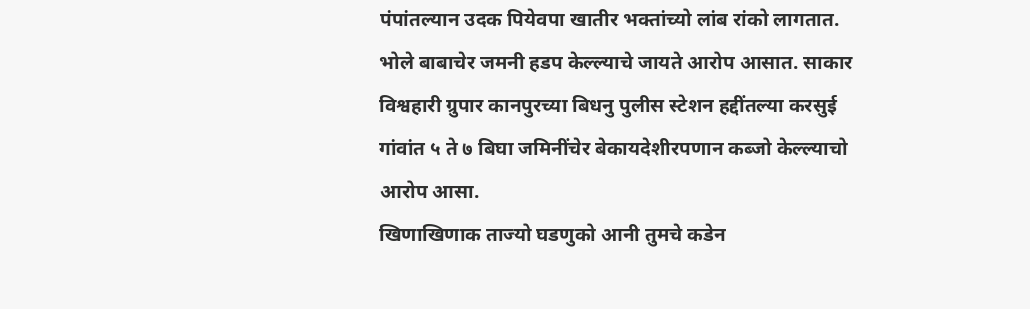पंपांतल्यान उदक पियेवपा खातीर भक्तांच्यो लांब रांको लागतात.
भोले बाबाचेर जमनी हडप केल्ल्याचे जायते आरोप आसात. साकार विश्वहारी ग्रुपार कानपुरच्या बिधनु पुलीस स्टेशन हद्दींतल्या करसुई गांवांत ५ ते ७ बिघा जमिनींचेर बेकायदेशीरपणान कब्जो केल्ल्याचो आरोप आसा.
खिणाखिणाक ताज्यो घडणुको आनी तुमचे कडेन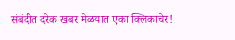संबंदीत दरेक खबर मेळयात एका क्लिकाचेर!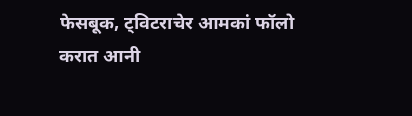फेसबूक, ट्विटराचेर आमकां फॉलो करात आनी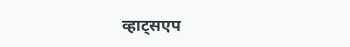व्हाट्सएप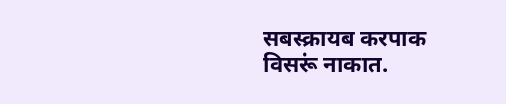सबस्क्रायब करपाक विसरूं नाकात.